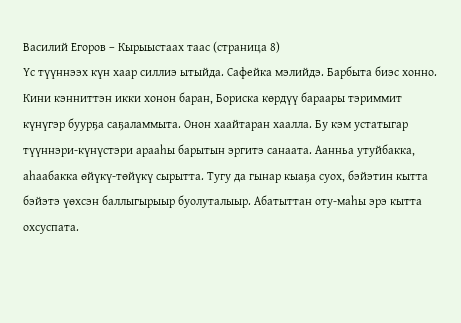Василий Егоров – Кырыыстаах таас (страница 8)
Үс түүннээх күн хаар силлиэ ытыйда. Сафейка мэлийдэ. Барбыта биэс хонно. Кини кэнниттэн икки хонон баран, Бориска көрдүү бараары тэриммит күнүгэр буурҕа саҕаламмыта. Онон хаайтаран хаалла. Бу кэм устатыгар түүннэри-күнүстэри арааһы барытын эргитэ санаата. Аанньа утуйбакка, аһаабакка өйүкү-төйүкү сырытта. Тугу да гынар кыаҕа суох, бэйэтин кытта бэйэтэ үөхсэн баллыгырыыр буолуталыыр. Абатыттан оту-маһы эрэ кытта охсуспата.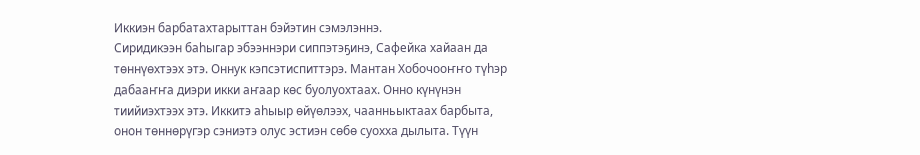Иккиэн барбатахтарыттан бэйэтин сэмэлэннэ.
Сиридикээн баһыгар эбээннэри сиппэтэҕинэ, Сафейка хайаан да төннүөхтээх этэ. Оннук кэпсэтиспиттэрэ. Мантан Хобочооҥҥо түһэр дабааҥҥа диэри икки аҥаар көс буолуохтаах. Онно күнүнэн тиийиэхтээх этэ. Иккитэ аһыыр өйүөлээх, чаанньыктаах барбыта, онон төннөрүгэр сэниэтэ олус эстиэн сөбө суохха дылыта. Түүн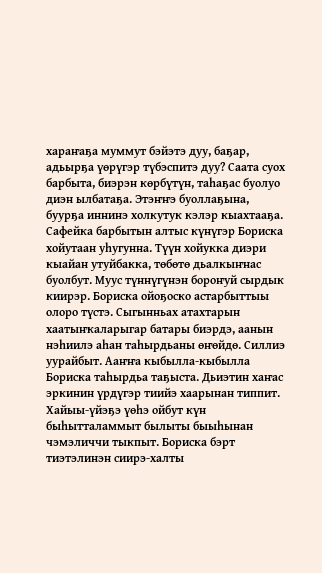хараҥаҕа муммут бэйэтэ дуу, баҕар, адьырҕа үөрүгэр түбэспитэ дуу? Саата суох барбыта, биэрэн көрбүтүн, таһаҕас буолуо диэн ылбатаҕа. Этэҥҥэ буоллаҕына, буурҕа иннинэ холкутук кэлэр кыахтааҕа. Сафейка барбытын алтыс күнүгэр Бориска хойутаан уһугунна. Түүн хойукка диэри кыайан утуйбакка, төбөтө дьалкыҥнас буолбут. Муус түннүгүнэн бороҥуй сырдык киирэр. Бориска ойоҕоско астарбыттыы олоро түстэ. Сыгынньах атахтарын хаатыҥкаларыгар батары биэрдэ, аанын нэһиилэ аһан таһырдьаны өҥөйдө. Силлиэ уурайбыт. Ааҥҥа кыбылла-кыбылла Бориска таһырдьа таҕыста. Дьиэтин хаҥас эркинин үрдүгэр тиийэ хаарынан типпит. Хайыы-үйэҕэ үөһэ ойбут күн быһытталаммыт былыты быыһынан чэмэличчи тыкпыт. Бориска бэрт тиэтэлинэн сиирэ-халты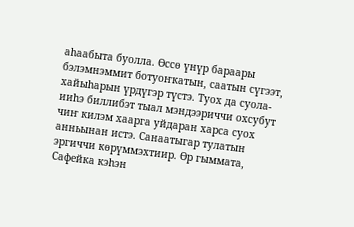аһаабыта буолла. Өссө үнүр бараары бэлэмнэммит ботуоҥкатын, саатын сүгээт, хайыһарын үрдүгэр түстэ. Туох да суола-ииһэ биллибэт тыал мэндээриччи охсубут чиҥ килэм хаарга уйдаран харса суох анньынан истэ. Санаатыгар тулатын эргиччи көрүммэхтиир. Өр гыммата, Сафейка кэһэн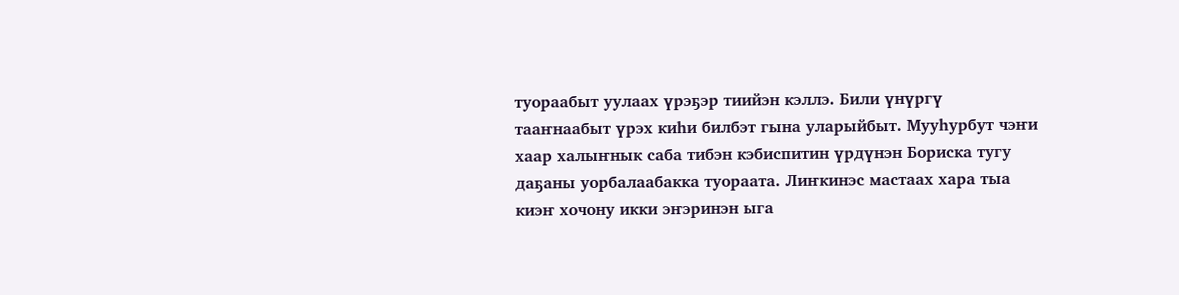туораабыт уулаах үрэҕэр тиийэн кэллэ. Били үнүргү тааҥнаабыт үрэх киһи билбэт гына уларыйбыт. Мууһурбут чэҥи хаар халыҥнык саба тибэн кэбиспитин үрдүнэн Бориска тугу даҕаны уорбалаабакка туораата. Лиҥкинэс мастаах хара тыа киэҥ хочону икки эҥэринэн ыга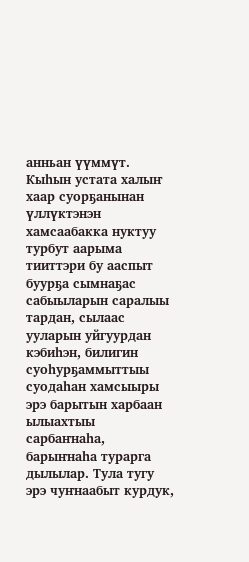анньан үүммүт. Кыһын устата халыҥ хаар суорҕанынан үллүктэнэн хамсаабакка нуктуу турбут аарыма тииттэри бу ааспыт буурҕа сымнаҕас сабыыларын саралыы тардан, сылаас ууларын уйгуурдан кэбиһэн, билигин суоһурҕаммыттыы суодаһан хамсыыры эрэ барытын харбаан ылыахтыы сарбаҥнаһа, барыҥнаһа турарга дылылар. Тула тугу эрэ чуҥнаабыт курдук,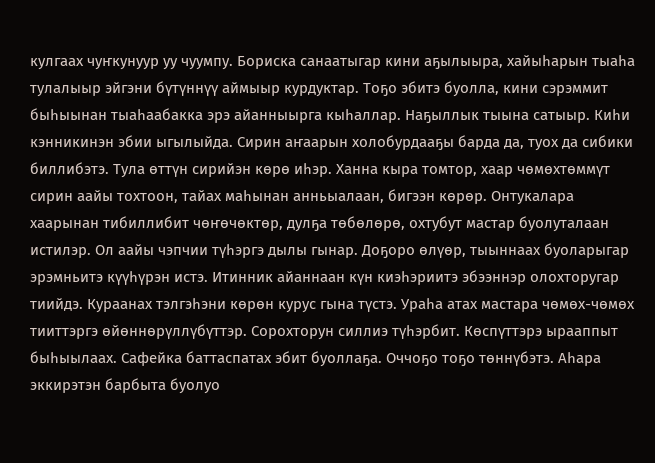кулгаах чуҥкунуур уу чуумпу. Бориска санаатыгар кини аҕылыыра, хайыһарын тыаһа тулалыыр эйгэни бүтүннүү аймыыр курдуктар. Тоҕо эбитэ буолла, кини сэрэммит быһыынан тыаһаабакка эрэ айанныырга кыһаллар. Наҕыллык тыына сатыыр. Киһи кэнникинэн эбии ыгылыйда. Сирин аҥаарын холобурдааҕы барда да, туох да сибики биллибэтэ. Тула өттүн сирийэн көрө иһэр. Ханна кыра томтор, хаар чөмөхтөммүт сирин аайы тохтоон, тайах маһынан анньыалаан, бигээн көрөр. Онтукалара хаарынан тибиллибит чөҥөчөктөр, дулҕа төбөлөрө, охтубут мастар буолуталаан истилэр. Ол аайы чэпчии түһэргэ дылы гынар. Доҕоро өлүөр, тыыннаах буоларыгар эрэмньитэ күүһүрэн истэ. Итинник айаннаан күн киэһэриитэ эбээннэр олохторугар тиийдэ. Кураанах тэлгэһэни көрөн курус гына түстэ. Ураһа атах мастара чөмөх-чөмөх тииттэргэ өйөннөрүллүбүттэр. Сорохторун силлиэ түһэрбит. Көспүттэрэ ырааппыт быһыылаах. Сафейка баттаспатах эбит буоллаҕа. Оччоҕо тоҕо төннүбэтэ. Аһара эккирэтэн барбыта буолуо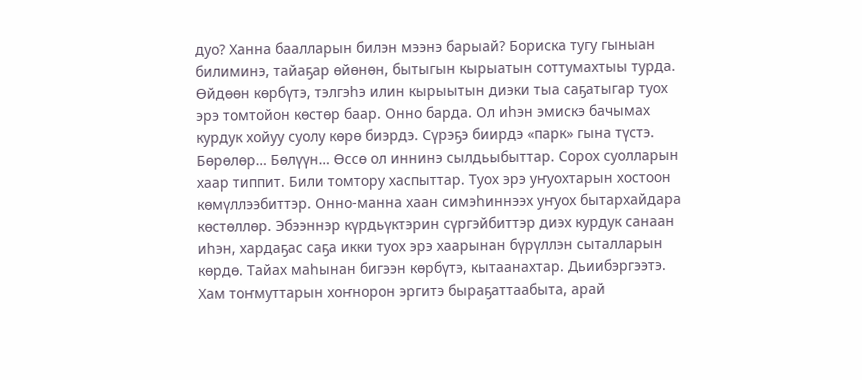дуо? Ханна баалларын билэн мээнэ барыай? Бориска тугу гыныан билиминэ, тайаҕар өйөнөн, бытыгын кырыатын соттумахтыы турда. Өйдөөн көрбүтэ, тэлгэһэ илин кырыытын диэки тыа саҕатыгар туох эрэ томтойон көстөр баар. Онно барда. Ол иһэн эмискэ бачымах курдук хойуу суолу көрө биэрдэ. Сүрэҕэ биирдэ «парк» гына түстэ. Бөрөлөр… Бөлүүн… Өссө ол иннинэ сылдьыбыттар. Сорох суолларын хаар типпит. Били томтору хаспыттар. Туох эрэ уҥуохтарын хостоон көмүллээбиттэр. Онно-манна хаан симэһиннээх уҥуох бытархайдара көстөллөр. Эбээннэр күрдьүктэрин сүргэйбиттэр диэх курдук санаан иһэн, хардаҕас саҕа икки туох эрэ хаарынан бүрүллэн сыталларын көрдө. Тайах маһынан бигээн көрбүтэ, кытаанахтар. Дьиибэргээтэ. Хам тоҥмуттарын хоҥнорон эргитэ быраҕаттаабыта, арай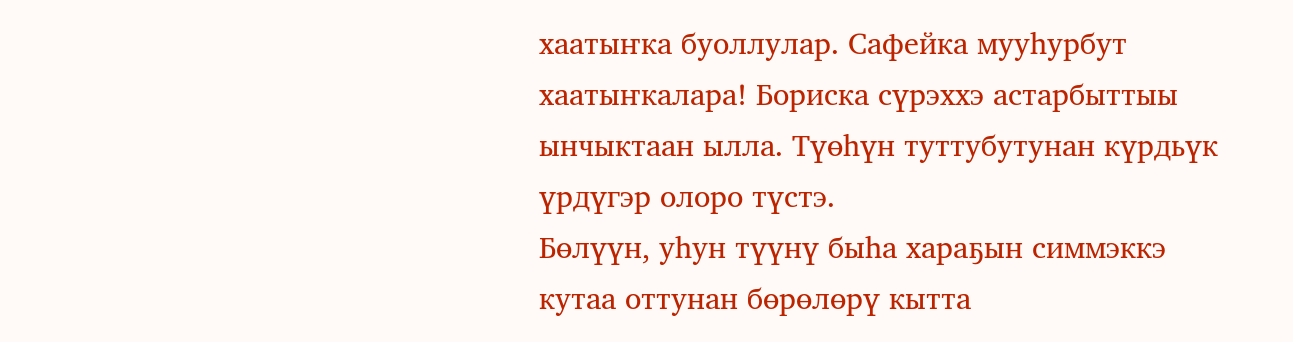хаатыҥка буоллулар. Сафейка мууһурбут хаатыҥкалара! Бориска сүрэххэ астарбыттыы ынчыктаан ылла. Түөһүн туттубутунан күрдьүк үрдүгэр олоро түстэ.
Бөлүүн, уһун түүнү быһа хараҕын симмэккэ кутаа оттунан бөрөлөрү кытта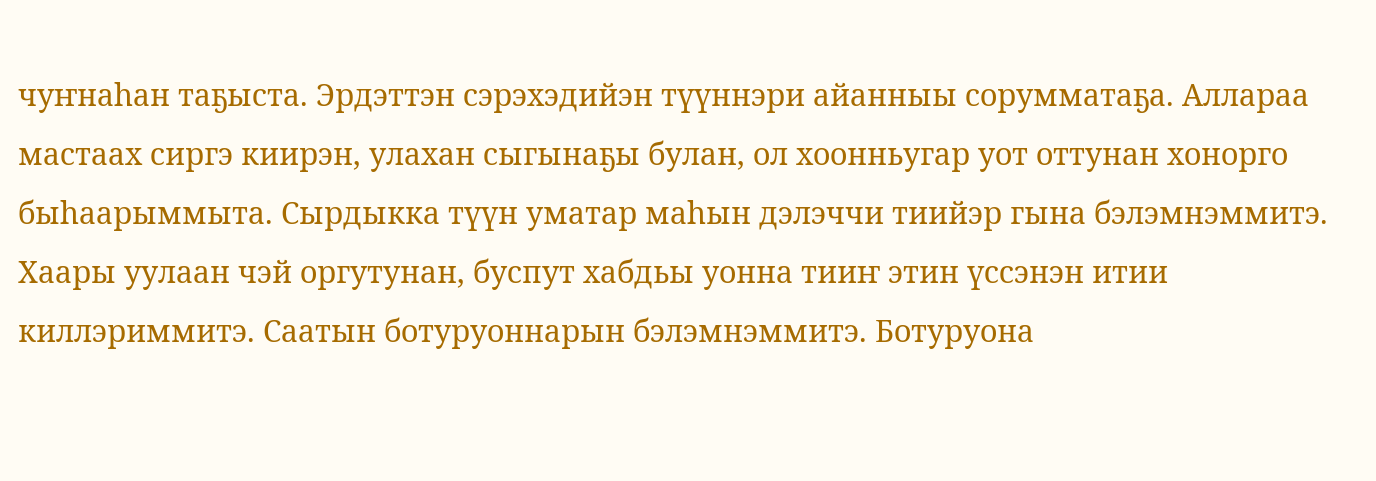чуҥнаһан таҕыста. Эрдэттэн сэрэхэдийэн түүннэри айанныы сорумматаҕа. Аллараа мастаах сиргэ киирэн, улахан сыгынаҕы булан, ол хоонньугар уот оттунан хонорго быһаарыммыта. Сырдыкка түүн уматар маһын дэлэччи тиийэр гына бэлэмнэммитэ. Хаары уулаан чэй оргутунан, буспут хабдьы уонна тииҥ этин үссэнэн итии киллэриммитэ. Саатын ботуруоннарын бэлэмнэммитэ. Ботуруона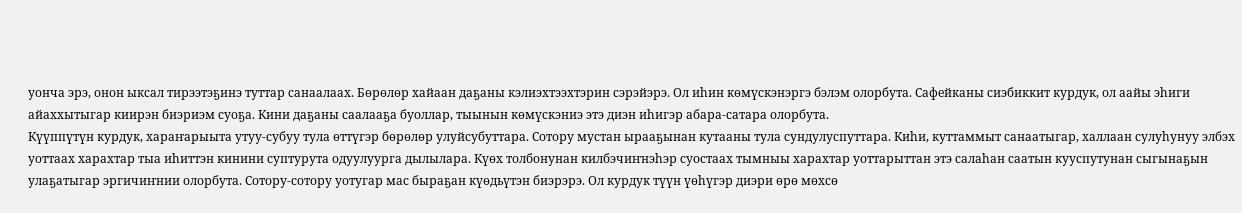уонча эрэ, онон ыксал тирээтэҕинэ туттар санаалаах. Бөрөлөр хайаан даҕаны кэлиэхтээхтэрин сэрэйэрэ. Ол иһин көмүскэнэргэ бэлэм олорбута. Сафейканы сиэбиккит курдук, ол аайы эһиги айаххытыгар киирэн биэриэм суоҕа. Кини даҕаны саалааҕа буоллар, тыынын көмүскэниэ этэ диэн иһигэр абара-сатара олорбута.
Күүппүтүн курдук, хараҥарыыта утуу-субуу тула өттүгэр бөрөлөр улуйсубуттара. Сотору мустан ырааҕынан кутааны тула сундулуспуттара. Киһи, куттаммыт санаатыгар, халлаан сулуһунуу элбэх уоттаах харахтар тыа иһиттэн кинини суптурута одуулуурга дылылара. Күөх толбонунан килбэчиҥнэһэр суостаах тымныы харахтар уоттарыттан этэ салаһан саатын кууспутунан сыгынаҕын улаҕатыгар эргичиҥнии олорбута. Сотору-сотору уотугар мас быраҕан күөдьүтэн биэрэрэ. Ол курдук түүн үөһүгэр диэри өрө мөхсө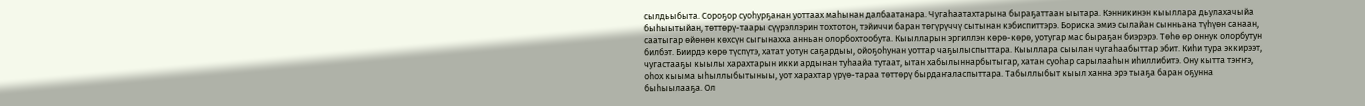сылдьыбыта. Сороҕор суоһурҕанан уоттаах маһынан далбаатанара. Чугаһаатахтарына быраҕаттаан ыытара. Кэнникинэн кыыллара дьулахачыйа быһыытыйан, төттөрү-таары сүүрэллэрин тохтотон, тэйиччи баран төгүрүччү сытынан кэбиспиттэрэ. Бориска эмиэ сылайан сынньана түһүөн санаан, саатыгар өйөнөн көхсүн сыгынахха анньан олорбохтообута. Кыылларын эргиллэн көрө-көрө, уотугар мас быраҕан биэрэрэ. Төһө өр оннук олорбутун билбэт. Биирдэ көрө түспүтэ, хатат уотун саҕардыы, ойоҕоһунан уоттар чаҕылыспыттара. Кыыллара сыылан чугаһаабыттар эбит. Киһи тура эккирээт, чугастааҕы кыылы харахтарын икки ардынан туһаайа тутаат, ытан хабылыннарбытыгар, хатан суоһар сарылааһын иһиллибитэ. Ону кытта тэҥҥэ, оһох кыыма ыһыллыбытыныы, уот харахтар үрүө-тараа төттөрү бырдаҥаласпыттара. Табыллыбыт кыыл ханна эрэ тыаҕа баран оҕунна быһыылааҕа. Ол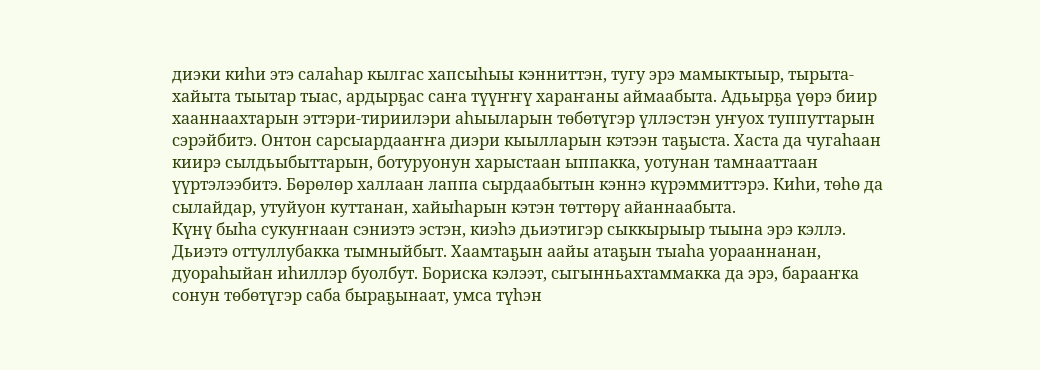диэки киһи этэ салаһар кылгас хапсыһыы кэнниттэн, тугу эрэ мамыктыыр, тырыта-хайыта тыытар тыас, ардырҕас саҥа түүҥҥү хараҥаны аймаабыта. Адьырҕа үөрэ биир хааннаахтарын эттэри-тириилэри аһыыларын төбөтүгэр үллэстэн уҥуох туппуттарын сэрэйбитэ. Онтон сарсыардааҥҥа диэри кыылларын кэтээн таҕыста. Хаста да чугаһаан киирэ сылдьыбыттарын, ботуруонун харыстаан ыппакка, уотунан тамнааттаан үүртэлээбитэ. Бөрөлөр халлаан лаппа сырдаабытын кэннэ күрэммиттэрэ. Киһи, төһө да сылайдар, утуйуон куттанан, хайыһарын кэтэн төттөрү айаннаабыта.
Күнү быһа сукуҥнаан сэниэтэ эстэн, киэһэ дьиэтигэр сыккырыыр тыына эрэ кэллэ. Дьиэтэ оттуллубакка тымныйбыт. Хаамтаҕын аайы атаҕын тыаһа уорааннанан, дуораһыйан иһиллэр буолбут. Бориска кэлээт, сыгынньахтаммакка да эрэ, барааҥка сонун төбөтүгэр саба быраҕынаат, умса түһэн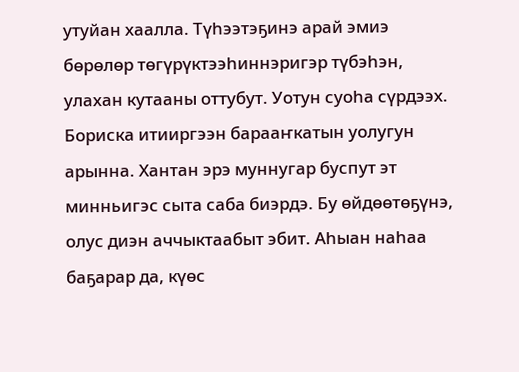утуйан хаалла. Түһээтэҕинэ арай эмиэ бөрөлөр төгүрүктээһиннэригэр түбэһэн, улахан кутааны оттубут. Уотун суоһа сүрдээх. Бориска итииргээн барааҥкатын уолугун арынна. Хантан эрэ муннугар буспут эт минньигэс сыта саба биэрдэ. Бу өйдөөтөҕүнэ, олус диэн аччыктаабыт эбит. Аһыан наһаа баҕарар да, күөс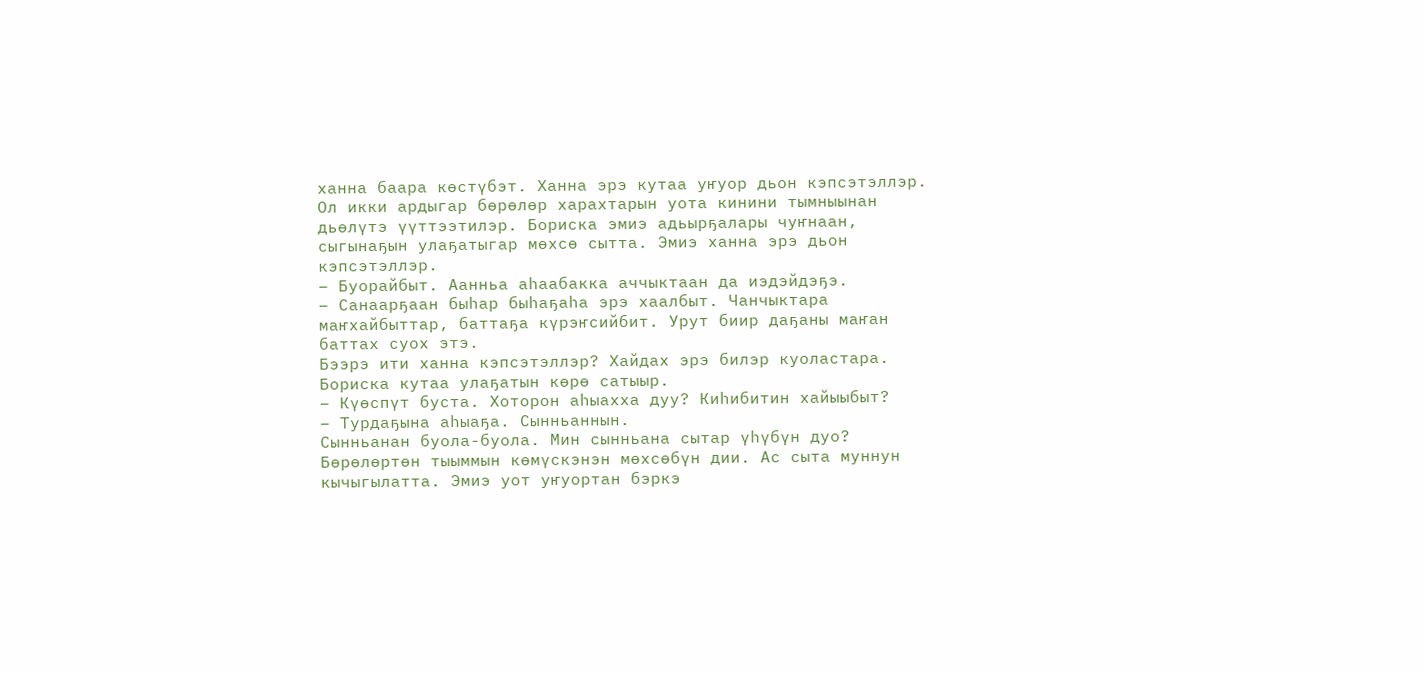ханна баара көстүбэт. Ханна эрэ кутаа уҥуор дьон кэпсэтэллэр. Ол икки ардыгар бөрөлөр харахтарын уота кинини тымныынан дьөлүтэ үүттээтилэр. Бориска эмиэ адьырҕалары чуҥнаан, сыгынаҕын улаҕатыгар мөхсө сытта. Эмиэ ханна эрэ дьон кэпсэтэллэр.
– Буорайбыт. Аанньа аһаабакка аччыктаан да иэдэйдэҕэ.
– Санаарҕаан быһар быһаҕаһа эрэ хаалбыт. Чанчыктара маҥхайбыттар, баттаҕа күрэҥсийбит. Урут биир даҕаны маҥан баттах суох этэ.
Бээрэ ити ханна кэпсэтэллэр? Хайдах эрэ билэр куоластара. Бориска кутаа улаҕатын көрө сатыыр.
– Күөспүт буста. Хоторон аһыахха дуу? Киһибитин хайыыбыт?
– Турдаҕына аһыаҕа. Сынньаннын.
Сынньанан буола-буола. Мин сынньана сытар үһүбүн дуо? Бөрөлөртөн тыыммын көмүскэнэн мөхсөбүн дии. Ас сыта муннун кычыгылатта. Эмиэ уот уҥуортан бэркэ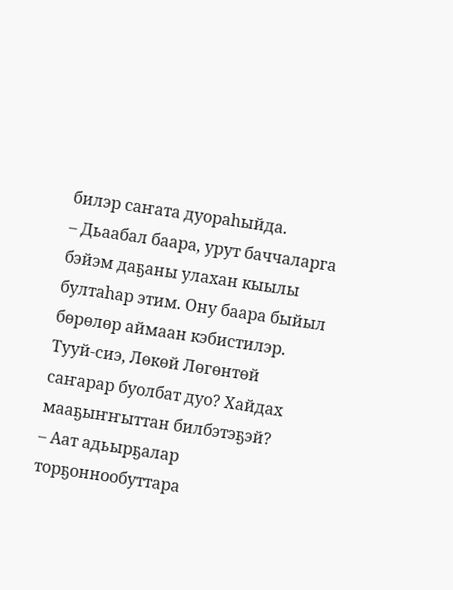билэр саҥата дуораһыйда.
– Дьаабал баара, урут баччаларга бэйэм даҕаны улахан кыылы бултаһар этим. Ону баара быйыл бөрөлөр аймаан кэбистилэр.
Тууй-сиэ, Лөкөй Лөгөнтөй саҥарар буолбат дуо? Хайдах мааҕыҥҥыттан билбэтэҕэй?
– Аат адьырҕалар торҕоннообуттара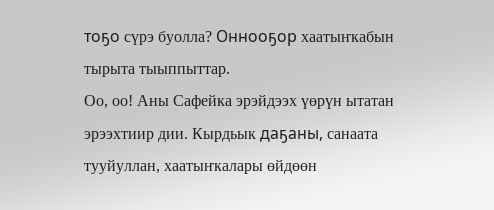тоҕо сүрэ буолла? Оннооҕор хаатыҥкабын тырыта тыыппыттар.
Оо, оо! Аны Сафейка эрэйдээх үөрүн ытатан эрээхтиир дии. Кырдьык даҕаны, санаата тууйуллан, хаатыҥкалары өйдөөн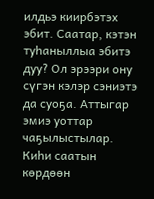илдьэ киирбэтэх эбит. Саатар, кэтэн туһаныллыа эбитэ дуу? Ол эрээри ону сүгэн кэлэр сэниэтэ да суоҕа. Аттыгар эмиэ уоттар чаҕылыстылар. Киһи саатын көрдөөн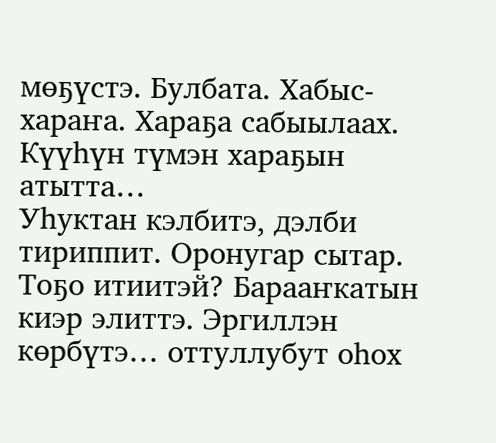мөҕүстэ. Булбата. Хабыс-хараҥа. Хараҕа сабыылаах. Күүһүн түмэн хараҕын атытта…
Уһуктан кэлбитэ, дэлби тириппит. Оронугар сытар. Тоҕо итиитэй? Барааҥкатын киэр элиттэ. Эргиллэн көрбүтэ… оттуллубут оһох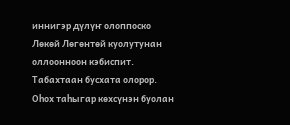иннигэр дүлүҥ олоппоско Лөкөй Лөгөнтөй куолутунан оллоонноон кэбиспит. Табахтаан бусхата олорор. Оһох таһыгар көхсүнэн буолан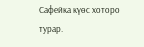Сафейка күөс хоторо турар.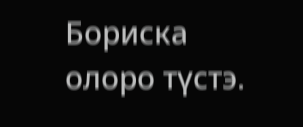Бориска олоро түстэ.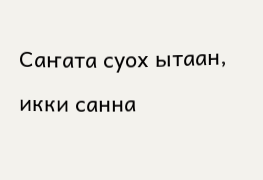Саҥата суох ытаан, икки санна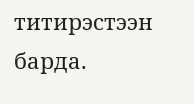титирэстээн барда.